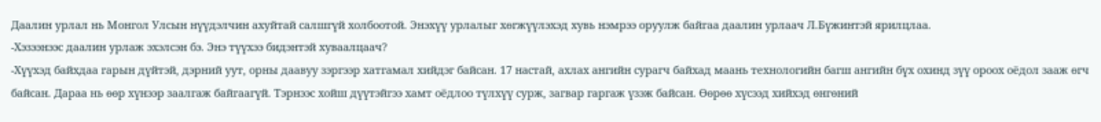Даалин урлал нь Монгол Улсын нүүдэлчин ахуйтай салшгүй холбоотой. Энэхүү урлалыг хөгжүүлэхэд хувь нэмрээ оруулж байгаа даалин урлаач Л.Бүжинтэй ярилцлаа.
-Хэзээнээс даалин урлаж эхэлсэн бэ. Энэ түүхээ бидэнтэй хуваалцаач?
-Хүүхэд байхдаа гарын дүйтэй, дэрний уут, орны даавуу зэргээр хатгамал хийдэг байсан. 17 настай, ахлах ангийн сурагч байхад маань технологийн багш ангийн бүх охинд зүү ороох оёдол зааж өгч байсан. Дараа нь өөр хүнээр заалгаж байгаагүй. Тэрнээс хойш дүүтэйгээ хамт оёдлоо түлхүү сурж, загвар гаргаж үзэж байсан. Өөрөө хүсээд хийхэд өнгөний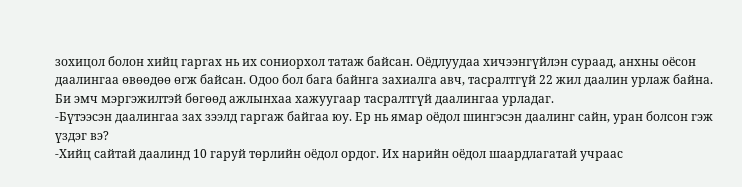зохицол болон хийц гаргах нь их сониорхол татаж байсан. Оёдлуудаа хичээнгүйлэн сураад, анхны оёсон даалингаа өвөөдөө өгж байсан. Одоо бол бага байнга захиалга авч, тасралтгүй 22 жил даалин урлаж байна. Би эмч мэргэжилтэй бөгөөд ажлынхаа хажуугаар тасралтгүй даалингаа урладаг.
-Бүтээсэн даалингаа зах зээлд гаргаж байгаа юу. Ер нь ямар оёдол шингэсэн даалинг сайн, уран болсон гэж үздэг вэ?
-Хийц сайтай даалинд 10 гаруй төрлийн оёдол ордог. Их нарийн оёдол шаардлагатай учраас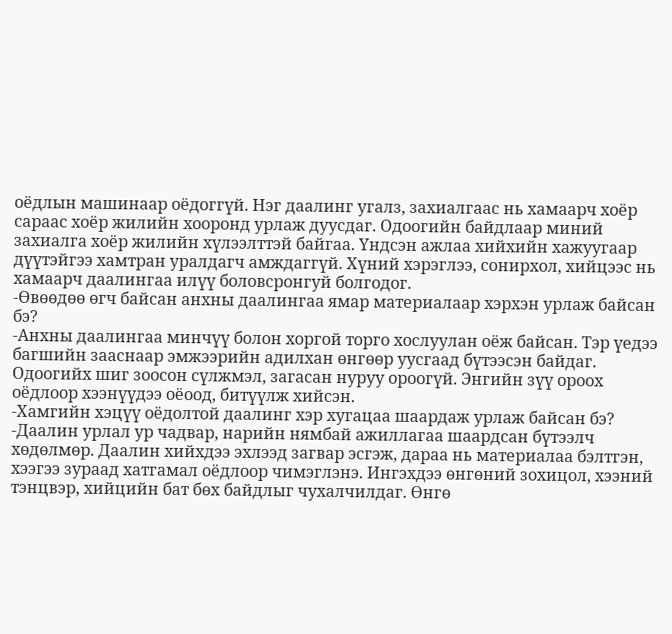оёдлын машинаар оёдоггүй. Нэг даалинг угалз, захиалгаас нь хамаарч хоёр сараас хоёр жилийн хооронд урлаж дуусдаг. Одоогийн байдлаар миний захиалга хоёр жилийн хүлээлттэй байгаа. Үндсэн ажлаа хийхийн хажуугаар дүүтэйгээ хамтран уралдагч амждаггүй. Хүний хэрэглээ, сонирхол, хийцээс нь хамаарч даалингаа илүү боловсронгуй болгодог.
-Өвөөдөө өгч байсан анхны даалингаа ямар материалаар хэрхэн урлаж байсан бэ?
-Анхны даалингаа минчүү болон хоргой торго хослуулан оёж байсан. Тэр үедээ багшийн зааснаар эмжээрийн адилхан өнгөөр уусгаад бүтээсэн байдаг. Одоогийх шиг зоосон сүлжмэл, загасан нуруу ороогүй. Энгийн зүү ороох оёдлоор хээнүүдээ оёоод, битүүлж хийсэн.
-Хамгийн хэцүү оёдолтой даалинг хэр хугацаа шаардаж урлаж байсан бэ?
-Даалин урлал ур чадвар, нарийн нямбай ажиллагаа шаардсан бүтээлч хөдөлмөр. Даалин хийхдээ эхлээд загвар эсгэж, дараа нь материалаа бэлтгэн, хээгээ зураад хатгамал оёдлоор чимэглэнэ. Ингэхдээ өнгөний зохицол, хээний тэнцвэр, хийцийн бат бөх байдлыг чухалчилдаг. Өнгө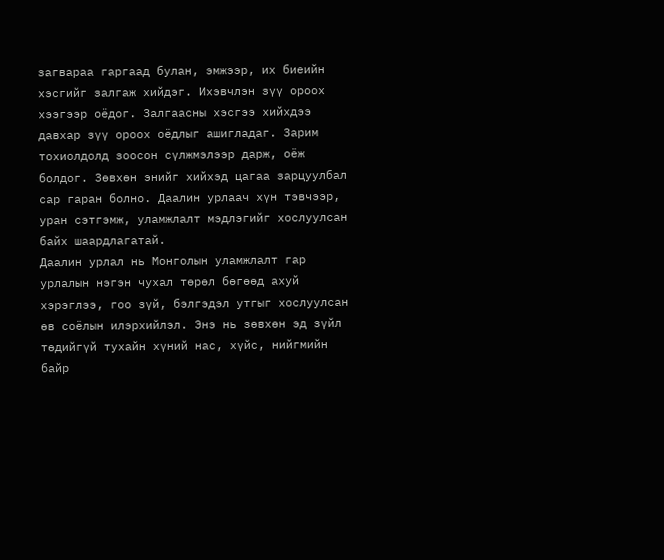загвараа гаргаад булан, эмжээр, их биеийн хэсгийг залгаж хийдэг. Ихэвчлэн зүү ороох хээгээр оёдог. Залгаасны хэсгээ хийхдээ давхар зүү ороох оёдлыг ашигладаг. Зарим тохиолдолд зоосон сүлжмэлээр дарж, оёж болдог. Зөвхөн энийг хийхэд цагаа зарцуулбал сар гаран болно. Даалин урлаач хүн тэвчээр, уран сэтгэмж, уламжлалт мэдлэгийг хослуулсан байх шаардлагатай.
Даалин урлал нь Монголын уламжлалт гар урлалын нэгэн чухал төрөл бөгөөд ахуй хэрэглээ, гоо зүй, бэлгэдэл утгыг хослуулсан өв соёлын илэрхийлэл. Энэ нь зөвхөн эд зүйл төдийгүй тухайн хүний нас, хүйс, нийгмийн байр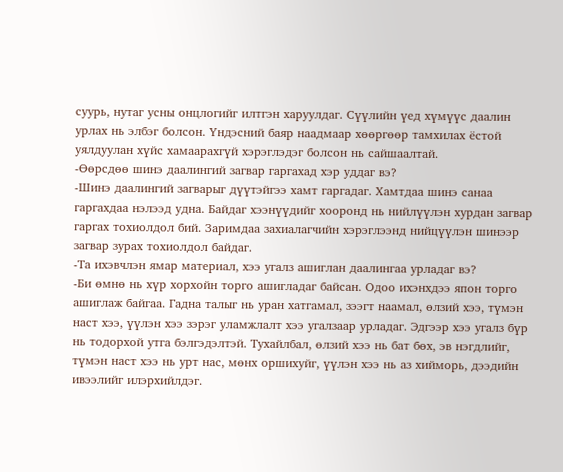суурь, нутаг усны онцлогийг илтгэн харуулдаг. Сүүлийн үед хүмүүс даалин урлах нь элбэг болсон. Үндэсний баяр наадмаар хөөргөөр тамхилах ёстой уялдуулан хүйс хамаарахгүй хэрэглэдэг болсон нь сайшаалтай.
-Өөрсдөө шинэ даалингий загвар гаргахад хэр уддаг вэ?
-Шинэ даалингий загварыг дүүтэйгээ хамт гаргадаг. Хамтдаа шинэ санаа гаргахдаа нэлээд удна. Байдаг хээнүүдийг хооронд нь нийлүүлэн хурдан загвар гаргах тохиолдол бий. Заримдаа захиалагчийн хэрэглээнд нийцүүлэн шинээр загвар зурах тохиолдол байдаг.
-Та ихэвчлэн ямар материал, хээ угалз ашиглан даалингаа урладаг вэ?
-Би өмнө нь хүр хорхойн торго ашигладаг байсан. Одоо ихэнхдээ япон торго ашиглаж байгаа. Гадна талыг нь уран хатгамал, зээгт наамал, өлзий хээ, түмэн наст хээ, үүлэн хээ зэрэг уламжлалт хээ угалзаар урладаг. Эдгээр хээ угалз бүр нь тодорхой утга бэлгэдэлтэй. Тухайлбал, өлзий хээ нь бат бөх, эв нэгдлийг, түмэн наст хээ нь урт нас, мөнх оршихуйг, үүлэн хээ нь аз хийморь, дээдийн ивээлийг илэрхийлдэг.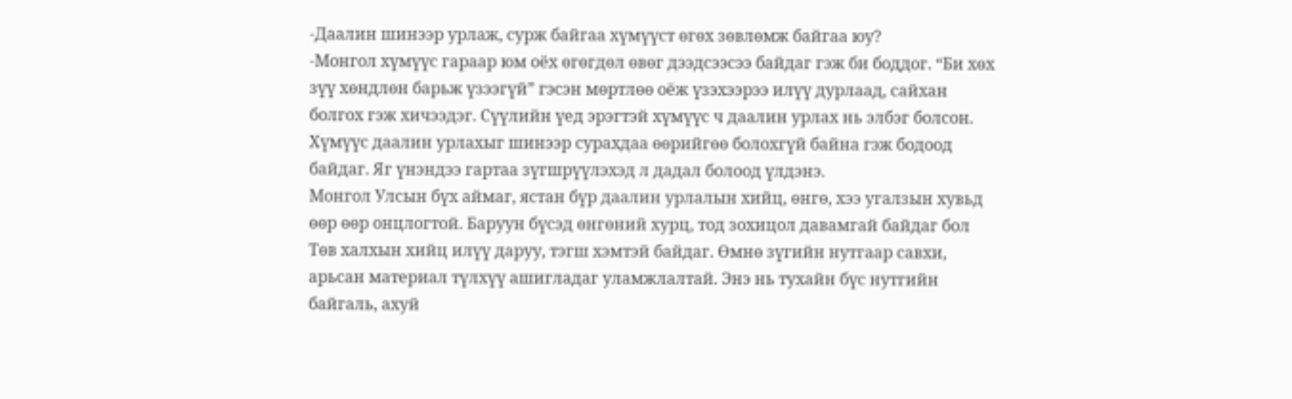-Даалин шинээр урлаж, сурж байгаа хүмүүст өгөх зөвлөмж байгаа юу?
-Монгол хүмүүс гараар юм оёх өгөгдөл өвөг дээдсээсээ байдаг гэж би боддог. “Би хөх зүү хөндлөн барьж үзээгүй” гэсэн мөртлөө оёж үзэхээрээ илүү дурлаад, сайхан болгох гэж хичээдэг. Сүүлийн үед эрэгтэй хүмүүс ч даалин урлах нь элбэг болсон. Хүмүүс даалин урлахыг шинээр сурахдаа өөрийгөө болохгүй байна гэж бодоод байдаг. Яг үнэндээ гартаа зүгшрүүлэхэд л дадал болоод үлдэнэ.
Монгол Улсын бүх аймаг, ястан бүр даалин урлалын хийц, өнгө, хээ угалзын хувьд өөр өөр онцлогтой. Баруун бүсэд өнгөний хурц, тод зохицол давамгай байдаг бол Төв халхын хийц илүү даруу, тэгш хэмтэй байдаг. Өмнө зүгийн нутгаар савхи, арьсан материал түлхүү ашигладаг уламжлалтай. Энэ нь тухайн бүс нутгийн байгаль, ахуй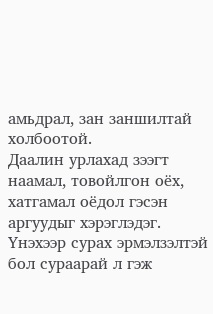амьдрал, зан заншилтай холбоотой.
Даалин урлахад зээгт наамал, товойлгон оёх, хатгамал оёдол гэсэн аргуудыг хэрэглэдэг. Үнэхээр сурах эрмэлзэлтэй бол сураарай л гэж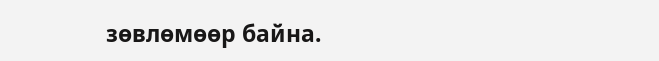зөвлөмөөр байна.